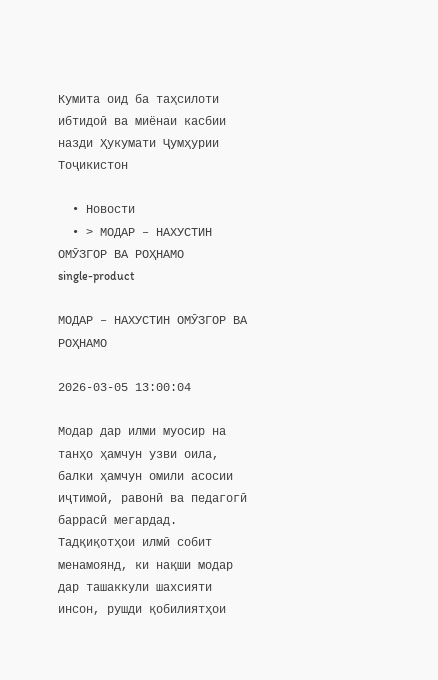Кумита оид ба таҳсилоти ибтидоӣ ва миёнаи касбии назди Ҳукумати Ҷумҳурии Тоҷикистон

  • Новости
  • > МОДАР – НАХУСТИН ОМӮЗГОР ВА РОҲНАМО
single-product

МОДАР – НАХУСТИН ОМӮЗГОР ВА РОҲНАМО

2026-03-05 13:00:04

Модар дар илми муосир на танҳо ҳамчун узви оила, балки ҳамчун омили асосии иҷтимоӣ, равонӣ ва педагогӣ баррасӣ мегардад. Тадқиқотҳои илмӣ собит менамоянд, ки нақши модар дар ташаккули шахсияти инсон, рушди қобилиятҳои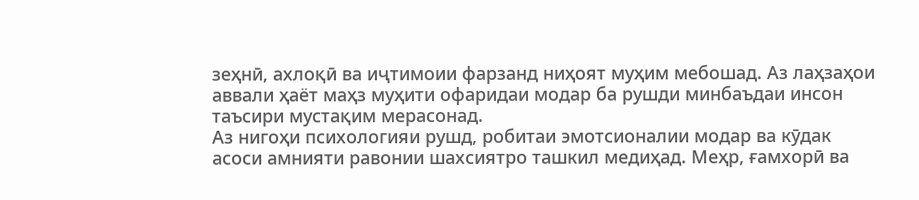зеҳнӣ, ахлоқӣ ва иҷтимоии фарзанд ниҳоят муҳим мебошад. Аз лаҳзаҳои аввали ҳаёт маҳз муҳити офаридаи модар ба рушди минбаъдаи инсон таъсири мустақим мерасонад.
Аз нигоҳи психологияи рушд, робитаи эмотсионалии модар ва кӯдак асоси амнияти равонии шахсиятро ташкил медиҳад. Меҳр, ғамхорӣ ва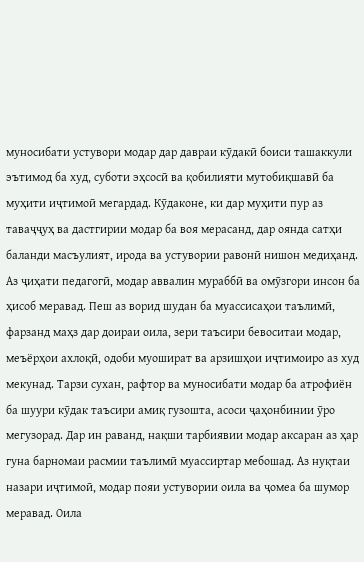муносибати устувори модар дар давраи кӯдакӣ боиси ташаккули эътимод ба худ, суботи эҳсосӣ ва қобилияти мутобиқшавӣ ба муҳити иҷтимоӣ мегардад. Кӯдаконе, ки дар муҳити пур аз таваҷҷуҳ ва дастгирии модар ба воя мерасанд, дар оянда сатҳи баланди масъулият, ирода ва устувории равонӣ нишон медиҳанд. Аз ҷиҳати педагогӣ, модар аввалин мураббӣ ва омӯзгори инсон ба ҳисоб меравад. Пеш аз ворид шудан ба муассисаҳои таълимӣ, фарзанд маҳз дар доираи оила, зери таъсири бевоситаи модар, меъёрҳои ахлоқӣ, одоби муошират ва арзишҳои иҷтимоиро аз худ мекунад. Тарзи сухан, рафтор ва муносибати модар ба атрофиён ба шуури кӯдак таъсири амиқ гузошта, асоси ҷаҳонбинии ӯро мегузорад. Дар ин раванд, нақши тарбиявии модар аксаран аз ҳар гуна барномаи расмии таълимӣ муассиртар мебошад. Аз нуқтаи назари иҷтимоӣ, модар пояи устувории оила ва ҷомеа ба шумор меравад. Оила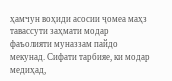ҳамчун воҳиди асосии ҷомеа маҳз тавассути заҳмати модар фаъолияти муназзам пайдо мекунад. Сифати тарбияе, ки модар медиҳад,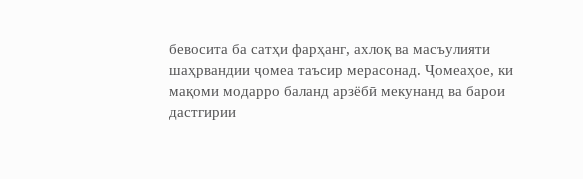бевосита ба сатҳи фарҳанг, ахлоқ ва масъулияти шаҳрвандии ҷомеа таъсир мерасонад. Ҷомеаҳое, ки мақоми модарро баланд арзёбӣ мекунанд ва барои дастгирии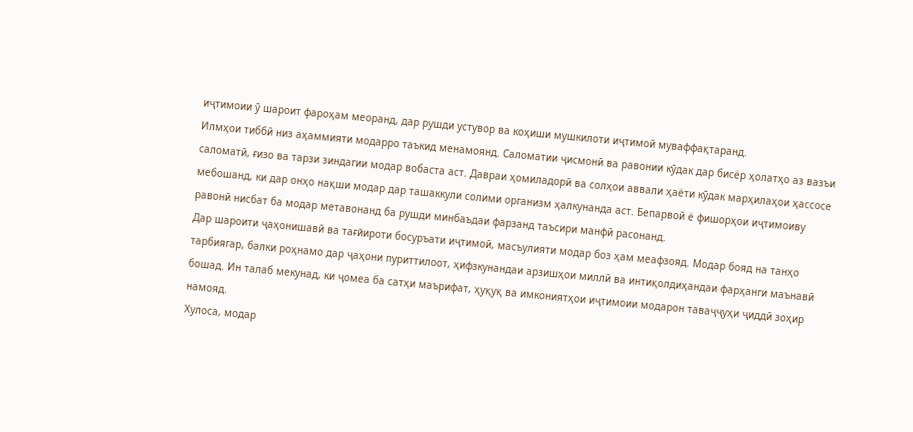иҷтимоии ӯ шароит фароҳам меоранд, дар рушди устувор ва коҳиши мушкилоти иҷтимоӣ муваффақтаранд.
Илмҳои тиббӣ низ аҳаммияти модарро таъкид менамоянд. Саломатии ҷисмонӣ ва равонии кӯдак дар бисёр ҳолатҳо аз вазъи саломатӣ, ғизо ва тарзи зиндагии модар вобаста аст. Давраи ҳомиладорӣ ва солҳои аввали ҳаёти кӯдак марҳилаҳои ҳассосе мебошанд, ки дар онҳо нақши модар дар ташаккули солими организм ҳалкунанда аст. Бепарвоӣ ё фишорҳои иҷтимоиву равонӣ нисбат ба модар метавонанд ба рушди минбаъдаи фарзанд таъсири манфӣ расонанд.
Дар шароити ҷаҳонишавӣ ва тағйироти босуръати иҷтимоӣ, масъулияти модар боз ҳам меафзояд. Модар бояд на танҳо тарбиягар, балки роҳнамо дар ҷаҳони пуриттилоот, ҳифзкунандаи арзишҳои миллӣ ва интиқолдиҳандаи фарҳанги маънавӣ бошад. Ин талаб мекунад, ки ҷомеа ба сатҳи маърифат, ҳуқуқ ва имкониятҳои иҷтимоии модарон таваҷҷуҳи ҷиддӣ зоҳир намояд.
Хулоса, модар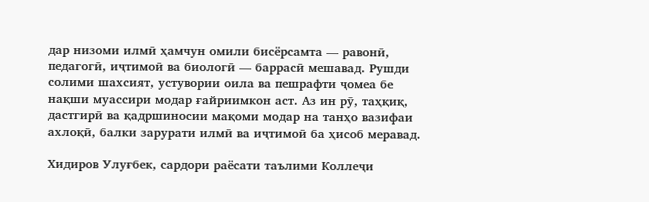дар низоми илмӣ ҳамчун омили бисёрсамта — равонӣ, педагогӣ, иҷтимоӣ ва биологӣ — баррасӣ мешавад. Рушди солими шахсият, устувории оила ва пешрафти ҷомеа бе нақши муассири модар ғайриимкон аст. Аз ин рӯ, таҳқиқ, дастгирӣ ва қадршиносии мақоми модар на танҳо вазифаи ахлоқӣ, балки зарурати илмӣ ва иҷтимоӣ ба ҳисоб меравад.

Хидиров Улуғбек, сардори раёсати таълими Коллеҷи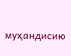муҳандисию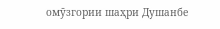омӯзгории шаҳри Душанбе